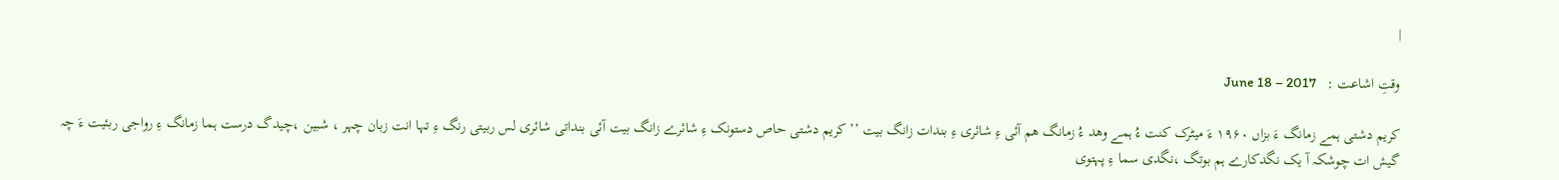|

وقتِ اشاعت :   June 18 – 2017

کریم دشتی ہمے زمانگ ءَ بزاں ۱۹۶۰ ءَ میٹرک کنت ءُ ہمے وھد ءُ زمانگ ھم آئی ءِ شائری ءِ بندات زانگ بیت ’’ کریم دشتی حاص دستونک ءِ شائرے زانگ بیت آئی بنداتی شائری لس ربیتی رنگ ءِ تہا انت زبان چہر ، شبین ،چیدگ درست ہما زمانگ ءِ رواجی ربئیت ءَ چہ گیش ات چوشکہ آ یک نگدکارے ہم بوتگ ،نگدی سما ءِ پہتوی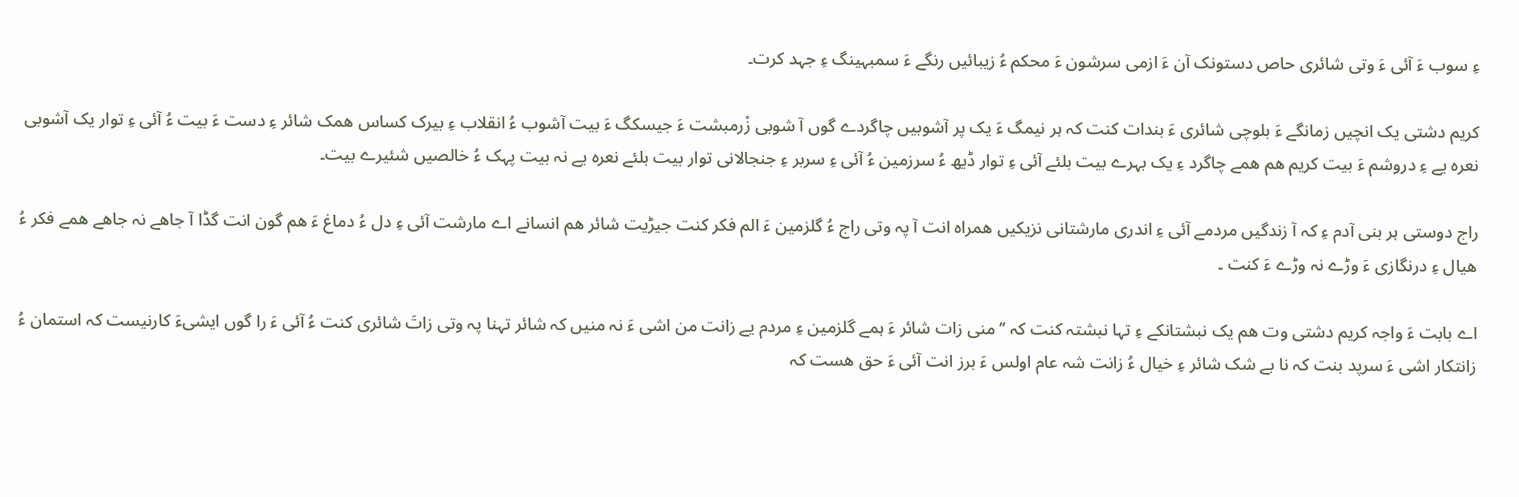ءِ سوب ءَ آئی ءَ وتی شائری حاص دستونک آن ءَ ازمی سرشون ءَ محکم ءُ زیبائیں رنگے ءَ سمبہینگ ءِ جہد کرت۔

کریم دشتی یک انچیں زمانگے ءَ بلوچی شائری ءَ بندات کنت کہ ہر نیمگ ءَ یک پر آشوبیں چاگردے گوں آ شوبی زْرمبشت ءَ جیسکگ ءَ بیت آشوب ءُ انقلاب ءِ بیرک کساس ھمک شائر ءِ دست ءَ بیت ءُ آئی ءِ توار یک آشوبی نعرہ یے ءِ دروشم ءَ بیت کریم ھم ھمے چاگرد ءِ یک بہرے بیت بلئے آئی ءِ توار ڈیھ ءُ سرزمین ءُ آئی ءِ سربر ءِ جنجالانی توار بیت بلئے نعرہ یے نہ بیت پہک ءُ خالصیں شئیرے بیت۔

راج دوستی ہر بنی آدم ءِ کہ آ زندگیں مردمے آئی ءِ اندری مارشتانی نزیکیں ھمراہ انت آ پہ وتی راج ءُ گلزمین ءَ الم فکر کنت جیڑیت شائر ھم انسانے اے مارشت آئی ءِ دل ءُ دماغ ءَ ھم گون انت گڈا آ جاھے نہ جاھے ھمے فکر ءُ ھیال ءِ درنگازی ءَ وڑے نہ وڑے ءَ کنت ۔

اے بابت ءَ واجہ کریم دشتی وت ھم یک نبشتانکے ءِ تہا نبشتہ کنت کہ ’’ منی زات شائر ءَ ہمے گلزمین ءِ مردم یے زانت من اشی ءَ نہ منیں کہ شائر تہنا پہ وتی زاتَ شائری کنت ءُ آئی ءَ را گوں ایشیءَ کارنیست کہ استمان ءُ زانتکار اشی ءَ سرپد بنت کہ نا بے شک شائر ءِ خیال ءُ زانت شہ عام اولس ءَ برز انت آئی ءَ حق ھست کہ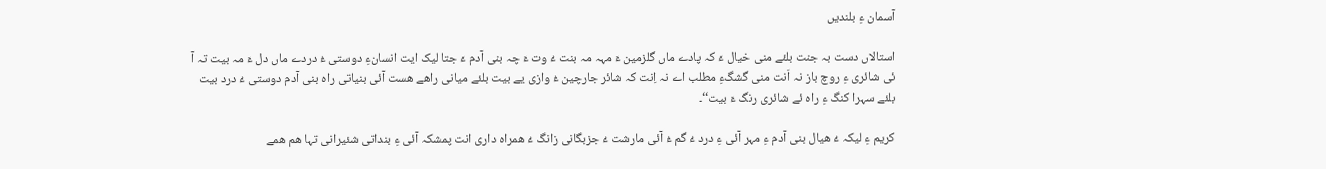آسمان ءِ بلندیں

استالاں دست بہ جنت بلئے منی خیال ءَ کہ پادے ماں گلزمین ءَ مہہ مہ بنت ءُ وت ءَ چہ بنی آدم ءَ جتا لیک ایت انسانءِ دوستی ءُ دردے ماں دل ءَ مہ بیت تہ آ ئی شائری ءِ روچ باز نہ اَنت منی گشگءِ مطلب اے نہ اِنت کہ شائر جارچین ءُ وازی یے بیت بلئے میانی راھے ھست آئی بنیاتی راہ بنی آدم دوستی ءُ درد بیت بلئے سہرا کنگ ءِ راہ ئے شائری رنگ ءَ بیت‘‘۔

کریم ءِ لیکہ ءُ ھیال بنی آدم ءِ مہر آئی ءِ درد ءُ گم ءُ آئی مارشت ءُ جزبگانی زانگ ءُ ھمراہ داری انت پمشکہ آئی ءِ بنداتی شئیرانی تہا ھم ھمے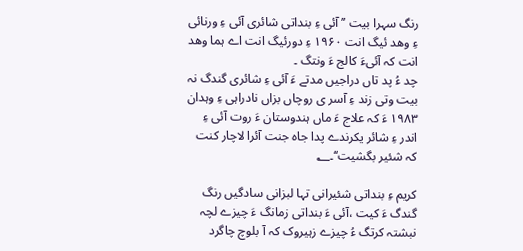رنگ سہرا بیت ’’ آئی ءِ بنداتی شائری آئی ءِ ورنائی ءِ وھد ئیگ انت ۱۹۶۰ ءِ دورئیگ انت اے ہما وھد انت کہ آئیءَ کالج ءَ ونتگ ۔
چد ءُ پد تاں دراجیں مدتے ءَ آئی ءِ شائری گندگ نہ بیت وتی زند ءِ آسر ی روچاں بزاں نادراہی ءِ وہدان ۱۹۸۳ ءَ کہ علاج ءَ ماں ہندوستان ءَ روت آئی ءِ اندر ءِ شائر یکرندے پدا جاہ جنت آئرا لاچار کنت کہ شئیر بگشیت‘‘۔؂

کریم ءِ بنداتی شئیرانی تہا لبزانی سادگیں رنگ گندگ ءَ کیت ،آئی ءَ بنداتی زمانگ ءَ چیزے لچہ نبشتہ کرتگ ءُ چیزے زہیروک کہ آ بلوچ چاگرد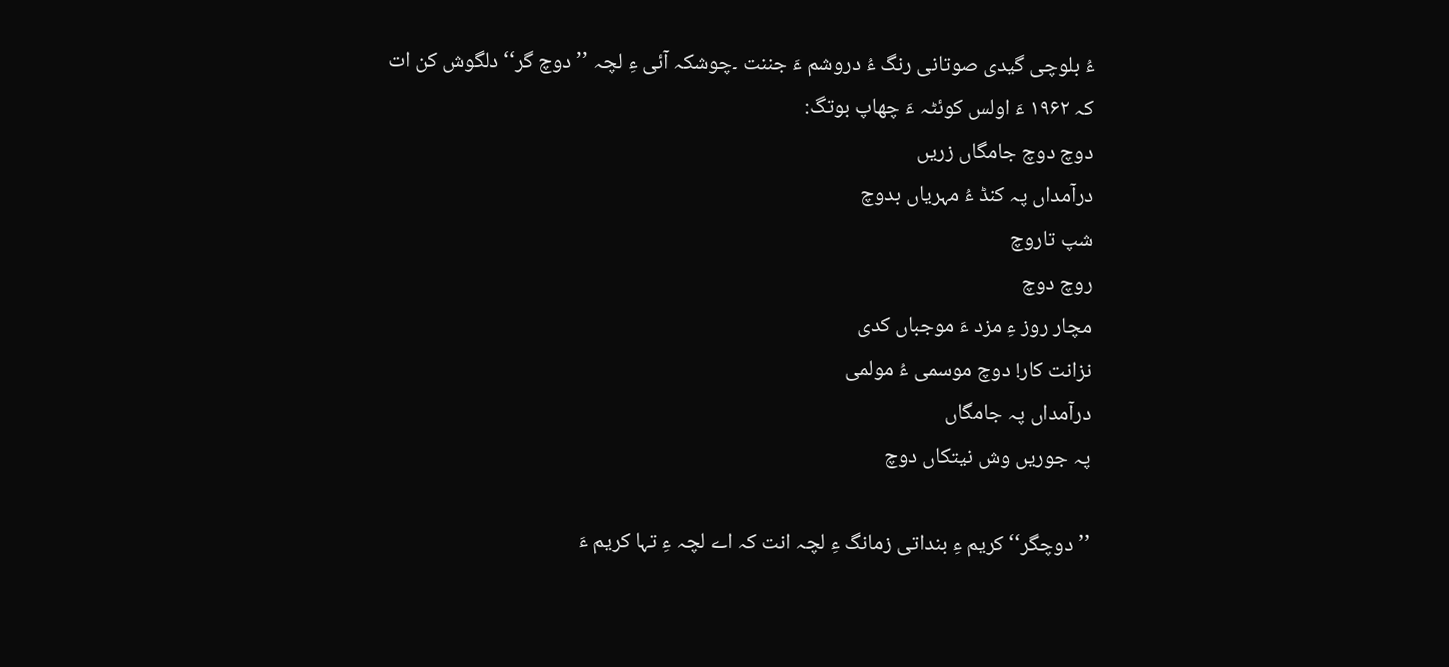ءُ بلوچی گیدی صوتانی رنگ ءُ دروشم ءَ جننت ۔چوشکہ آئی ءِ لچہ ’’ دوچ گر‘‘ دلگوش کن ات کہ ۱۹۶۲ ءَ اولس کوئٹہ ءَ چھاپ بوتگ:
دوچ دوچ جامگاں زریں
درآمداں پہ کنڈ ءُ مہریاں بدوچ
شپ تاروچ
روچ دوچ
مچار روز ءِ مزد ءَ موجباں کدی
نزانت کار! دوچ موسمی ءُ مولمی
درآمداں پہ جامگاں
پہ جوریں وش نیتکاں دوچ

’’ دوچگر‘‘ کریم ءِ بنداتی زمانگ ءِ لچہ انت کہ اے لچہ ءِ تہا کریم ءَ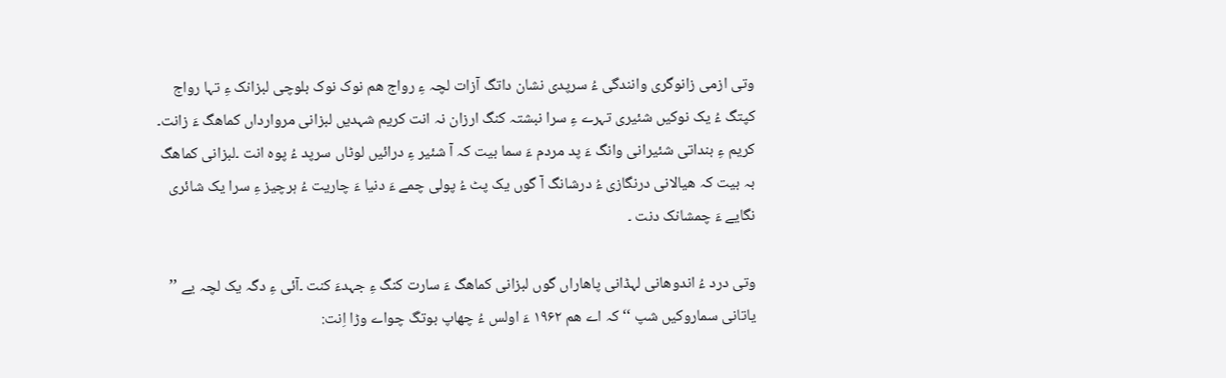وتی ازمی زانوگری وانندگی ءُ سرپدی نشان داتگ آزات لچہ ءِ رواج ھم نوک نوک بلوچی لبزانک ءِ تہا رواج کپتگ ءُ یک نوکیں شئیری تہرے ءِ سرا نبشتہ کنگ ارزان نہ انت کریم شہدیں لبزانی مروارداں کماھگ ءَ زانت۔
کریم ءِ بنداتی شئیرانی وانگ ءَ پد مردم ءَ سما بیت کہ آ شئیر ءِ درائیں لوٹاں سرپد ءُ پوہ انت ۔لبزانی کماھگ بہ بیت کہ ھیالانی درنگازی ءُ درشانگ آ گوں یک پٹ ءُ پولی چمے ءَ دنیا ءَ چاریت ءُ ہرچیز ءِ سرا یک شائری نگایے ءَ چمشانک دنت ۔

وتی درد ءُ اندوھانی لہڈانی پاھاراں گوں لبزانی کماھگ ءَ سارت کنگ ءِ جہدءَ کنت ۔آئی ءِ دگہ یک لچہ یے ’’ یاتانی سماروکیں شپ ‘‘ کہ اے ھم ۱۹۶۲ ءَ اولس ءُ چھاپ بوتگ چواے وڑا اِنت: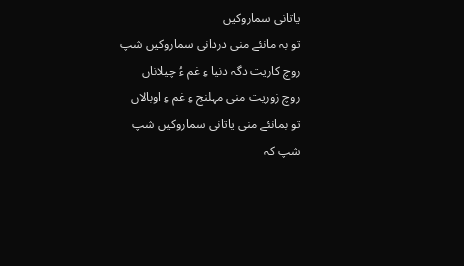یاتانی سماروکیں
تو بہ مانئے منی دردانی سماروکیں شپ
روچ کاریت دگہ دنیا ءِ غم ءُ چیلاناں
روچ زوریت منی مہلنج ءِ غم ءِ اوبالاں
تو بمانئے منی یاتانی سماروکیں شپ
شپ کہ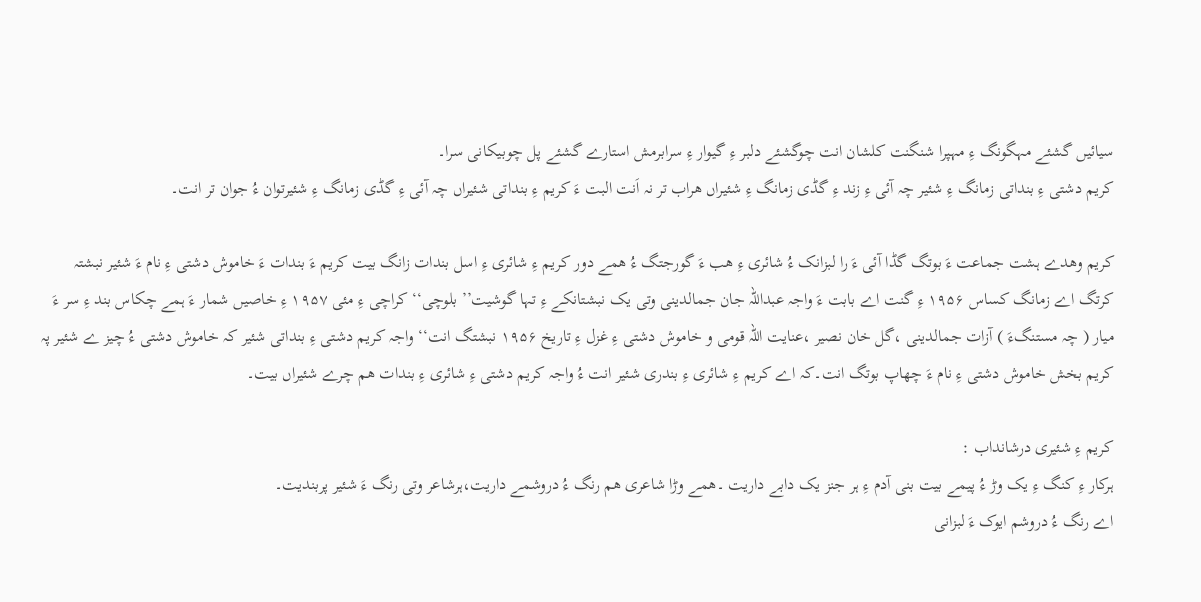سیائیں گشئے مہگونگ ءِ مہپرا شنگنت کلشان انت چوگشئے دلبر ءِ گیوار ءِ سرابرمش استارے گشئے پل چوبیکانی سرا۔
کریم دشتی ءِ بنداتی زمانگ ءِ شئیر چہ آئی ءِ زند ءِ گڈی زمانگ ءِ شئیراں ھراب تر نہ اَنت البت ءَ کریم ءِ بنداتی شئیراں چہ آئی ءِ گڈی زمانگ ءِ شئیرتوان ءُ جوان تر انت۔

کریم وھدے ہشت جماعت ءَ بوتگ گڈا آئی ءَ را لبزانک ءُ شائری ءِ ھب ءَ گورجتگ ءُ ھمے دور کریم ءِ شائری ءِ اسل بندات زانگ بیت کریم ءَ بندات ءَ خاموش دشتی ءِ نام ءَ شئیر نبشتہ کرتگ اے زمانگ کساس ۱۹۵۶ ءِ گنت اے بابت ءَ واجہ عبداللہ جان جمالدینی وتی یک نبشتانکے ءِ تہا گوشیت’’ بلوچی‘‘ کراچی ءِ مئی ۱۹۵۷ ءِ خاصیں شمار ءَ ہمے چکاس بند ءِ سر ءَ میار ( چہ مستنگءَ ) آزات جمالدینی ،گل خان نصیر ،عنایت اللہ قومی و خاموش دشتی ءِ غزل ءِ تاریخ ۱۹۵۶ نبشتگ انت‘‘ واجہ کریم دشتی ءِ بنداتی شئیر کہ خاموش دشتی ءُ چیز ے شئیر پہ کریم بخش خاموش دشتی ءِ نام ءَ چھاپ بوتگ انت۔کہ اے کریم ءِ شائری ءِ بندری شئیر انت ءُ واجہ کریم دشتی ءِ شائری ءِ بندات ھم چرے شئیراں بیت۔

کریم ءِ شئیری درشانداب :
ہرکار ءِ کنگ ءِ یک وڑ ءُ پیمے بیت بنی آدم ءِ ہر جنز یک دابے داریت ۔ھمے وڑا شاعری ھم رنگ ءُ دروشمے داریت،ہرشاعر وتی رنگ ءَ شئیر پربندیت۔
اے رنگ ءُ دروشم ایوک ءَ لبزانی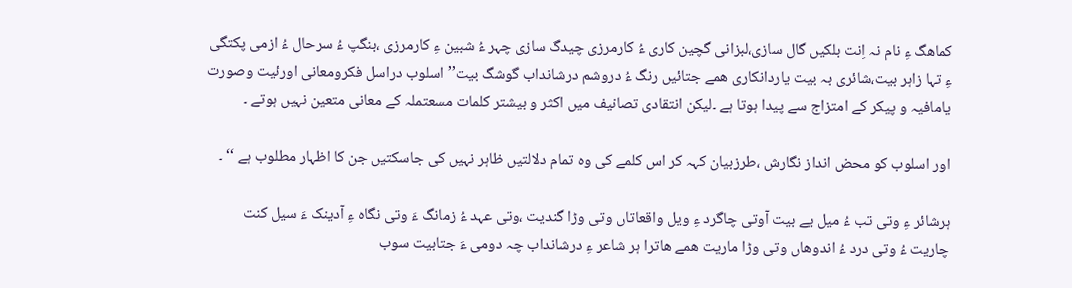کماھگ ءِ نام نہ اِنت بلکیں گال سازی،لبزانی گچین کاری ءُ کارمرزی چیدگ سازی چہر ءُ شبین ءِ کارمرزی ،بنگپ ءُ سرحال ءُ ازمی پکتگی ءِ تہا زاہر بیت،شائری بہ بیت یاردانکاری ھمے جتائیں رنگ ءُ دروشم درشانداب گوشگ بیت’’ اسلوب دراسل فکرومعانی اورئیت وصورت یامافیہ و پیکر کے امتزاج سے پیدا ہوتا ہے ۔لیکن انتقادی تصانیف میں اکثر و بیشتر کلمات مسعتملہ کے معانی متعین نہیں ہوتے ۔

اور اسلوب کو محض انداز نگارش ،طرزبیان کہہ کر اس کلمے کی وہ تمام دلالتیں ظاہر نہیں کی جاسکتیں جن کا اظہار مطلوب ہے ‘‘ ۔

ہرشائر ءِ وتی تب ءُ میل یے بیت آوتی چاگرد ءِ ویل واقعاتاں وتی وڑا گندیت ،وتی عہد ءُ زمانگ ءَ وتی نگاہ ءِ آدینک ءَ سیل کنت چاریت ءُ وتی درد ءُ اندوھاں وتی وڑا ماریت ھمے ھاترا ہر شاعر ءِ درشانداب چہ دومی ءَ جتابیت سوب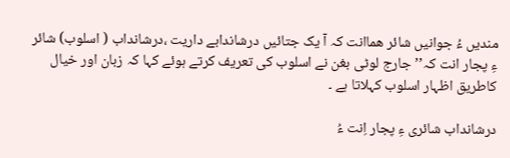مندیں ءُ جوانیں شائر ھماانت کہ آ یک جتائیں درشاندابے داریت ،درشانداب ( اسلوب) شائر ءِ پجار انت کہ’’جارج لوٹی بغن نے اسلوب کی تعریف کرتے ہوئے کہا کہ زبان اور خیال کاطریق اظہار اسلوب کہلاتا ہے ۔

درشانداب شائری ءِ پجار اِنت ءُ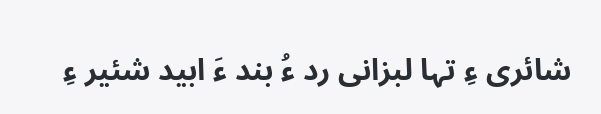شائری ءِ تہا لبزانی رد ءُ بند ءَ ابید شئیر ءِ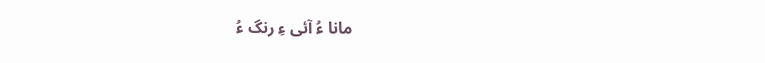مانا ءُ آئی ءِ رنگ ءُ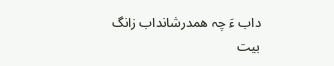داب ءَ چہ ھمدرشانداب زانگ بیت